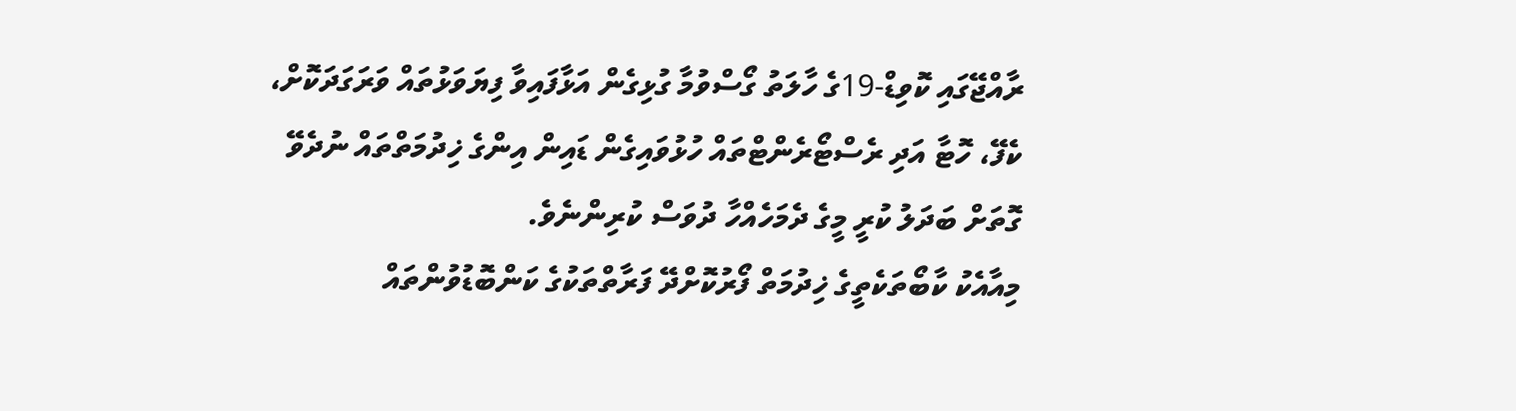ރާއްޖޭގައި ކޮވިޑް-19ގެ ހާލަތު ގޯސްވުމާ ގުޅިގެން އަޅާފައިވާ ފިޔަވަޅުތައް ވަރަގަދަކޮށް، ކެފޭ، ހޮޓާ އަދި ރެސްޓޯރެންޓްތައް ހުޅުވައިގެން ޑައިން އިންގެ ޚިދުމަތްތައް ނުދެވޭ ގޮތަށް ބަދަލު ކުރީ މީގެ ދެމަހެއްހާ ދުވަސް ކުރިންނެވެ.
މިއާއެކު ކާބޯތަކެތީގެ ޚިދުމަތް ފޯރުކޮށްދޭ ފަރާތްތަކުގެ ކަންބޮޑުވުންތައް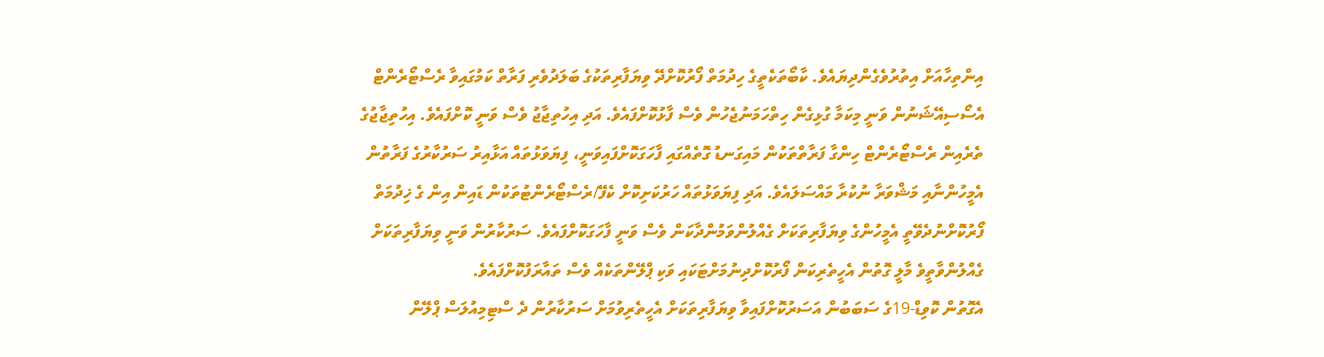އިންތިހާއަށް އިތުރުވެގެންދިޔައެވެ. ކާބޯތަކެތީގެ ހިދުމަތް ފޯރުކޮށްދޭ ވިޔަފާރިތަކުގެ ބަލަދުވެރި ފަރާތް ކަމުގައިވާ ރެސްޓޯރެންޓް އެސޯސިއޭޝަނުން ވަނީ މިކަމާ ގުޅިގެން ހިތްހަމަނުޖެހުން ވެސް ފާޅުކޮށްފައެވެ. އަދި އިހުތިޖާޖު ވެސް ވަނީ ކޮށްފައެވެ. އިހުތިޖާޖުގެ ތެރެއިން ރެސްޓޯރެންޓް ހިންގާ ފަރާތްތަކުން މައިގަނޑު ގޮތެއްގައި ފާހަގަކޮށްފައިވަނީ، ފިޔަވަޅުތައް އަޅާއިރު ސަރުކާރުގެ ފަރާތުން އެމީހުންނާއި މަޝްވަރާ ނުކުރާ މައްސަލައެވެ. އަދި ފިޔަވަޅުތައް ހަރުކަށިކޮށް ކެފޭ/ރެސްޓޯރެންޓުތަކުން ޑައިން އިން ގެ ޚިދުމަތް ފޯރުކޮށްނުދެވޭތީ އެމީހުންގެ ވިޔަފާރިތަކަށް ގެއްލުންވަމުންދާކަން ވެސް ވަނީ ފާހަގަކޮށްފައެވެ. ސަރުކާރުން ވަނީ ވިޔަފާރިތަކަށް ގެއްލުންވާތީވެ މާލީ ގޮތުން އެހީތެރިކަން ފޯރުކޮށްދިނުމަށްޓަކައި ވަކި ޕްލޭންތަކެއް ވެސް ތައާރަފުކޮށްފައެވެ.
އެގޮތުން ކޮވިޑް-19ގެ ސަބަބުން އަސަރުކޮށްފައިވާ ވިޔަފާރިތަކަށް އެހީތެރިވުމަށް ސަރުކާރުން ދެ ސްޓިމިއުލަސް ޕްލޭން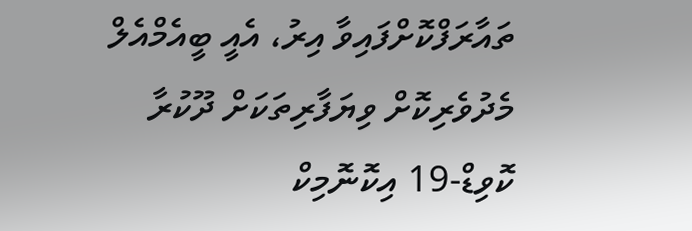ތައާރަފްކޮށްފައިވާ އިރު، އެއީ ބީއެމްއެލް މެދުވެރިކޮށް ވިޔަފާރިތަކަށް ދޫކުރާ ކޮވިޑް-19 އިކޮނޮމިކް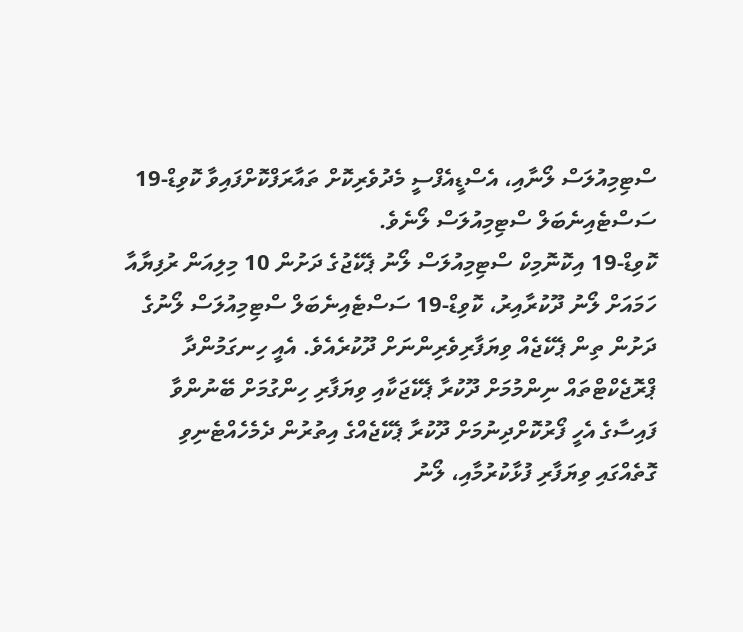ސްޓިމިއުލަސް ލޯނާއި، އެސްޑީއެފްސީ މެދުވެރިކޮށް ތައާރަފްކޮށްފައިވާ ކޮވިޑް-19 ސަސްޓެއިނެބަލް ސްޓިމިއުލަސް ލޯނެވެ.
ކޮވިޑް-19 އިކޮނޮމިކް ސްޓިމިއުލަސް ލޯނު ޕެކޭޖުގެ ދަށުން 10 މިލިއަން ރުފިޔާއާ ހަމައަށް ލޯނު ދޫކުރާއިރު، ކޮވިޑް-19 ސަސްޓެއިނެބަލް ސްޓިމިއުލަސް ލޯނުގެ ދަށުން ތިން ޕެކޭޖެއް ވިޔަފާރިވެރިންނަށް ދޫކުރެއެވެ. އެއީ ހިނގަމުންދާ ޕްރޮޖެކްޓްތައް ނިންމުމަށް ދޫކުރާ ޕެކޭޖަކާއި ވިޔަފާރި ހިންގުމަށް ބޭނުންވާ ފައިސާގެ އެހީ ފޯރުކޮށްދިނުމަށް ދޫކުރާ ޕެކޭޖެއްގެ އިތުރުން ދެމެހެއްޓެނިވި ގޮތެއްގައި ވިޔަފާރި ފުޅާކުރުމާއި، ލޯނު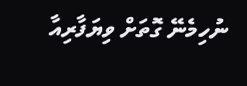ނުހިމެނޭ ގޮތަށް ވިޔަފާރިއާ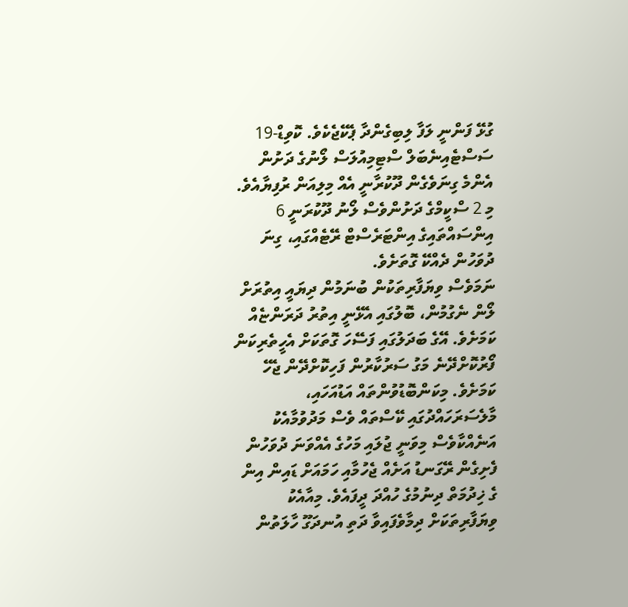ގުޅޭ ފަންނީ ލަފާ ލިބިގެންދާ ޕެކޭޖެކެވެ. ކޮވިޑް-19 ސަސްޓެއިނެބަލް ސްޓިމިއުލަސް ލޯނުގެ ދަށުން އެންމެ ގިނަވެގެން ދޫކުރާނީ އެއް މިލިއަން ރުފިޔާއެވެ. މި 2 ސްކީމްގެ ދަށުންވެސް ލޯނު ދޫކުރަނީ 6 އިންސައްތައިގެ އިންޓަރެސްޓް ރޭޓެއްގައި، ގިނަ ދުވަހުން ދެއްކޭ ގޮތަށެވެ.
ނަމަވެސް ވިޔަފާރިތަކުން ބުނަމުން ދިޔައީ އިތުރަށް ލޯން ނެގުމުން، ބޮލުގައި އެޅޭނީ އިތުރު ދަރަންޏެއް ކަމަށެވެ. އޭގެ ބަދަލުގައި ފަސޭހަ ގޮތަކަށް އެހީތެރިކަން ފޯރުކޮށްދޭނެ މަގު ސަރުކާރުން ފަހިކޮށްދޭން ޖެހޭ ކަމަށެވެ. މިކަންބޮޑުވުންތައް އަޑުއަހައި، މާލެސަރަހައްދުގައި ކޭސްތައް ވެސް މަދުވުމާއެކު އަނެއްކާވެސް މިވަނީ ޖުލައި މަހުގެ އެއްވަނަ ދުވަހުން ފެށިގެން ރޭގަނޑު އަށެއް ޖެހުމާއި ހަމައަށް ޑައިން އިން ގެ ޚިދުމަތް ދިނުމުގެ ހުއްދަ ދީފައެވެ. މިއާއެކު ވިޔަފާރިތަކަށް ދިމާވެފައިވާ ދަތި އުނދަގޫ ހާލަތުން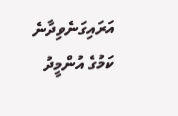އަރައިގަނެވިދާނެ ކަމުގެ އުންމީދު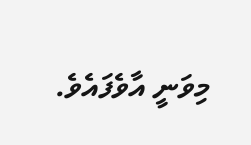މިވަނީ އާވެފައެވެ.